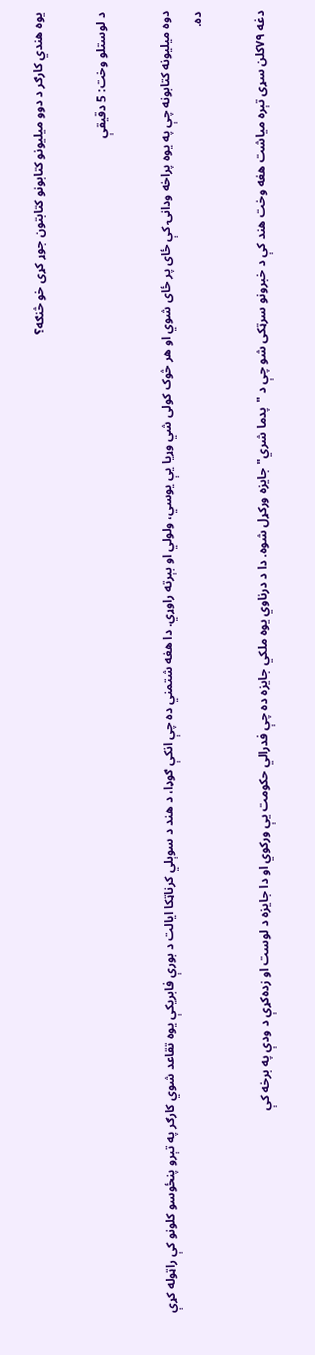یوه هندي کارګر د دوو میلیونو کتابونو کتابتون جوړ کړی خو څنګه؟

د لوستلو وخت: 5 دقیقې

دوه میلیونه کتابونه چې په یوه پراخه ودانۍ کې ځای پر ځای شوي او هر څوک کولی شي وړیا یې یوسي، ولولي او بېرته راوړي. دا هغه شتمني ده چې انکې ګوډا، د هند د سوېلي کرناټکا ایالت د بورې فابریکې یوه تقاعد شوي کارګر په تېرو پنځوسو کلونو کې راټوله کړې ده.

دغه ۷۹کلن سړی تېره میاشت هغه وخت هند کې د خبرونو سرټکی شو چې د "پدما شري" جایزه ورکړل شوه. دا د درناوي یوه ملکي جایزه ده چې فدرالي حکومت یې ورکوي او دا جایزه د لوست او زده‌کړې د ودې په برخه کې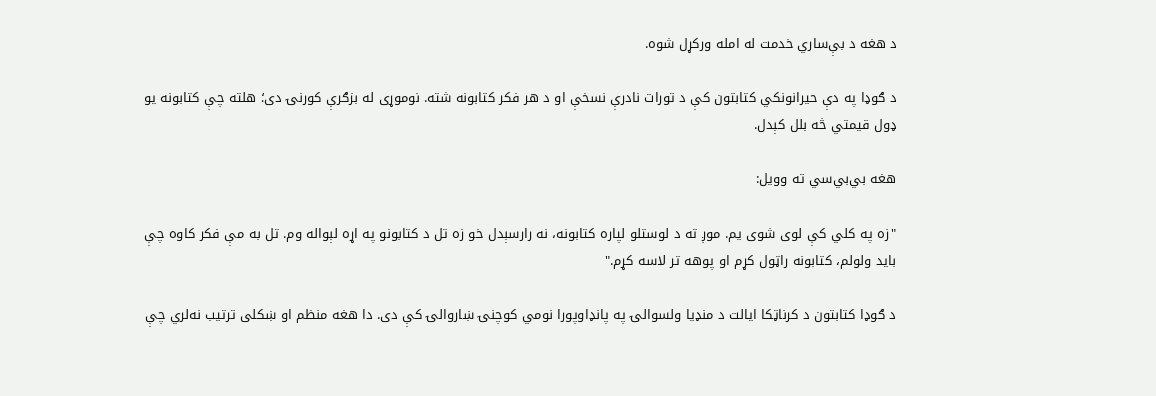د هغه د بې‌ساري خدمت له امله ورکړل شوه.

د ګوډا په دې حیرانونکي کتابتون کې د تورات نادرې نسخې او د هر فکر کتابونه شته. نوموړی له بزګرې کورنۍ دی؛ هلته چې کتابونه یو ډول قیمتي څه بلل کېدل.

هغه بي‌بي‌سي ته وویل:

"زه په کلي کې لوی شوی یم. موږ ته د لوستلو لپاره کتابونه، نه رارسېدل خو زه تل د کتابونو په اړه لېواله وم. تل به مې فکر کاوه چې باید ولولم، کتابونه راټول کړم او پوهه تر لاسه کړم."

د ګوډا کتابتون د کرناټکا ایالت د منډیا ولسوالۍ په پانډاوپورا نومي کوچنۍ ښاروالۍ کې دی. دا هغه منظم او ښکلی ترتیب نه‌لري چې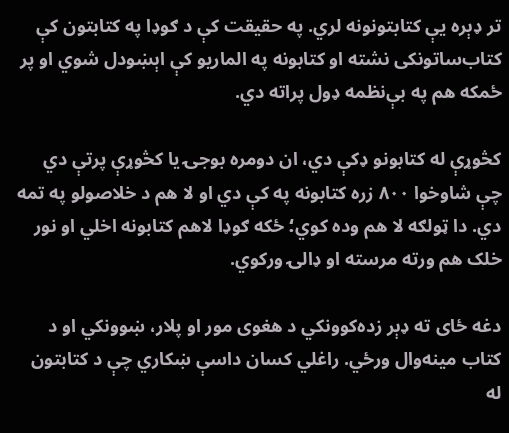تر ډېره یې کتابتونونه لري. په حقیقت کې د ګوډا په کتابتون کې کتاب‌ساتونکی نشته او کتابونه په الماریو کې اېښودل شوي او پر ځمکه هم په بې‌نظمه ډول پراته دي.

کڅوړې له کتابونو ډکې دي، ان دومره بوجۍ یا کڅوړې پرتې دي چې شاوخوا ۸۰۰ زره کتابونه په کې دي او لا هم د خلاصولو په تمه دي. دا ټولګه لا هم وده کوي؛ ځکه ګوډا لاهم کتابونه اخلي او نور خلک هم ورته مرسته او ډالۍ ورکوي.

دغه ځای ته ډېر زده‌کوونکي د هغوی مور او پلار، ښوونکي او د کتاب مینه‌وال ورځي. راغلي کسان داسې ښکاري چې د کتابتون له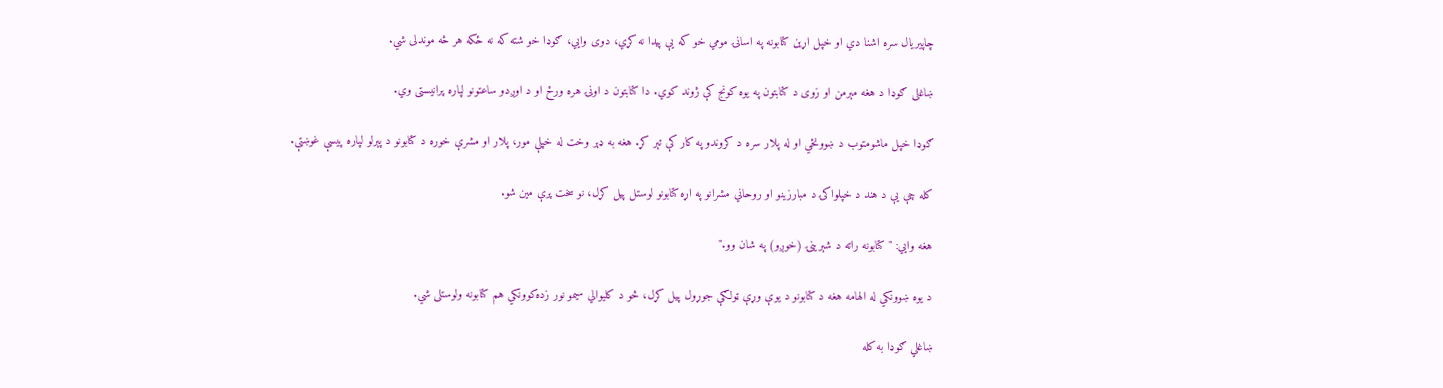چاپیریال سره اشنا دي او خپل اړین کتابونه په اسانۍ مومي خو که یې پیدا نه کړي، دوی وایي، ګوډا خو شته که نه ځکه هر څه موندلی شي.

ښاغلی ګوډا د هغه مېرمن او زوی د کتابتون په یوه کونج کې ژوند کوي. دا کتابتون د اونۍ هره ورځ او د اوږدو ساعتونو لپاره پرانیستی وي.

ګوډا خپل ماشومتوب د ښوونځي او له پلار سره د کروندو په کار کې تېر کړ. هغه به ډېر وخت له خپلې مور، پلار او مشرې خوره د کتابونو د پېرلو لپاره پیسې غوښتې.

کله چې یې د هند د خپلواکۍ د مبارزینو او روحاني مشرانو په اړه کتابونو لوستل پیل کړل، نو سخت پرې مین شو.

هغه وایي: "کتابونه راته د شېرینۍ (خوږو) په شان وو."

د یوه ښوونکي له الهامه هغه د کتابونو د یوې وړې ټولګې جوړول پیل کړل، څو د کلیوالي سیمو نور زده‌کوونکي هم کتابونه ولوستلی شي.

ښاغلي ګوډا به کله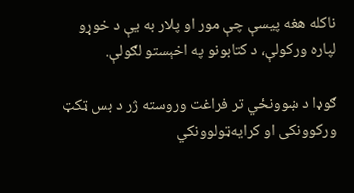ناکله هغه پیسې چې مور او پلار به یې د خوړو لپاره ورکولې، د کتابونو په اخېستو لګولې.

ګوډا د ښوونځي تر فراغت وروسته ژر د بس ټکټ ورکوونکی او کرایه‌ټولوونکي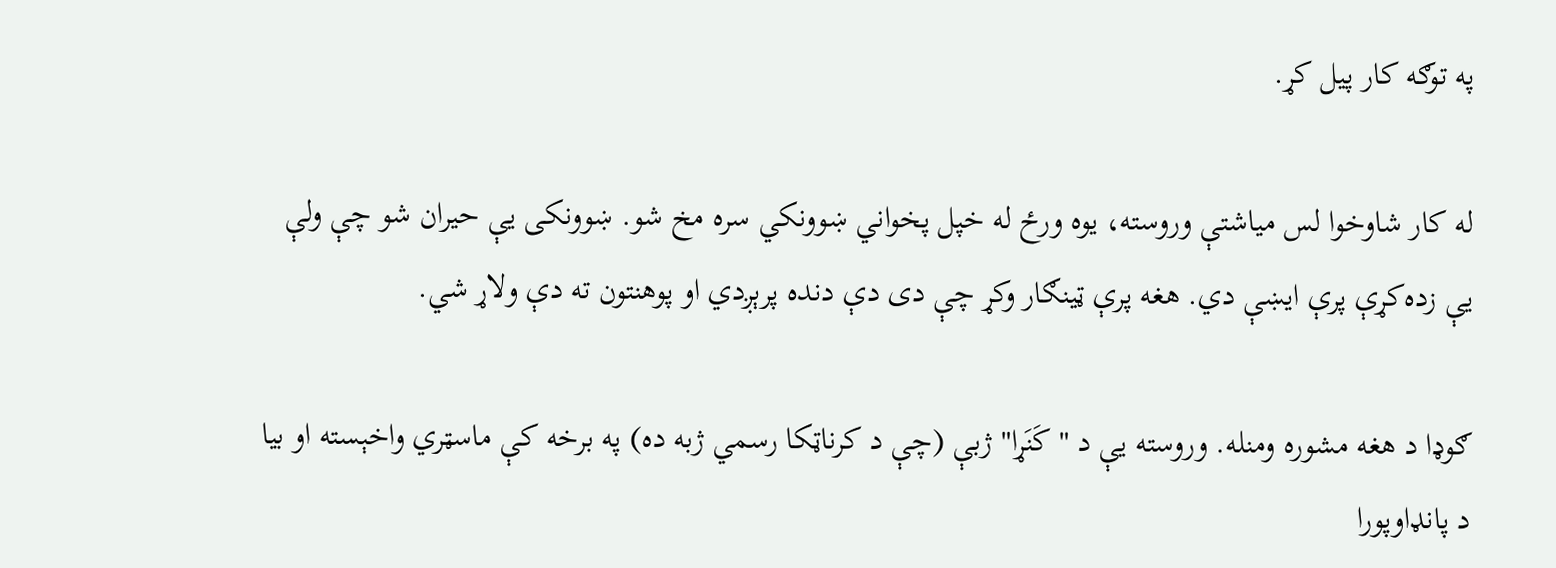په توګه کار پیل کړ.

له کار شاوخوا لس میاشتې وروسته، یوه ورځ له خپل پخواني ښوونکي سره مخ شو. ښوونکی یې حیران شو چې ولې یې زده‌کړې پرې ایښې دي. هغه پرې ټینګار وکړ چې دی دې دنده پرېږدي او پوهنتون ته دې ولاړ شي.

ګوډا د هغه مشوره ومنله. وروسته یې د "کَنَړا" ژبې (چې د کرناټکا رسمي ژبه ده) په برخه کې ماسټري واخېسته او بیا د پانډاوپورا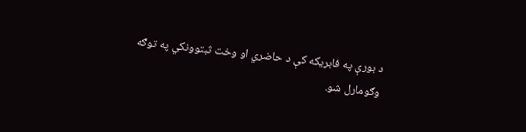د بورې په فابریکه کې د حاضري او وخت ثبتوونکي په توګه وګومارل شو.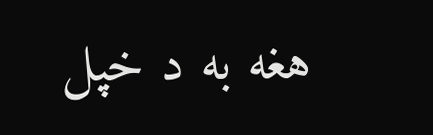هغه به د خپل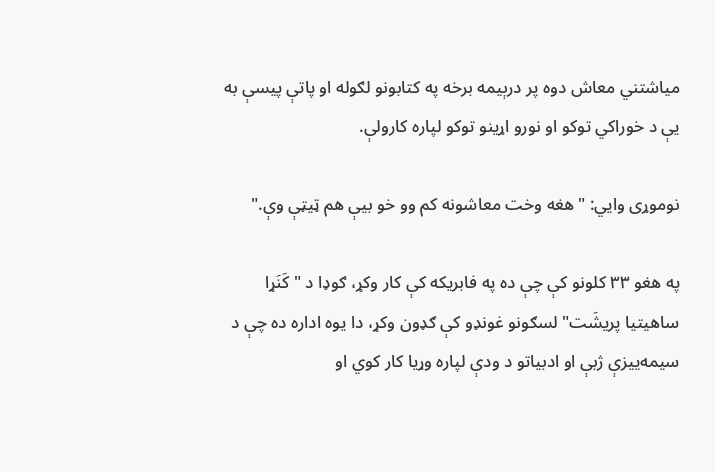میاشتني معاش دوه پر درېیمه برخه په کتابونو لګوله او پاتې پیسې به یې د خوراکي توکو او نورو اړینو توکو لپاره کارولې.

نوموړی وایي: "هغه وخت معاشونه کم وو خو بیې هم ټیټې وې."

په هغو ۳۳ کلونو کې چې ده په فابریکه کې کار وکړ، ګوډا د "کَنَړا ساهیتیا پریشَت" لسګونو غونډو کې ګډون وکړ، دا یوه اداره ده چې د سیمه‌ییزې ژبې او ادبیاتو د ودې لپاره وړیا کار کوي او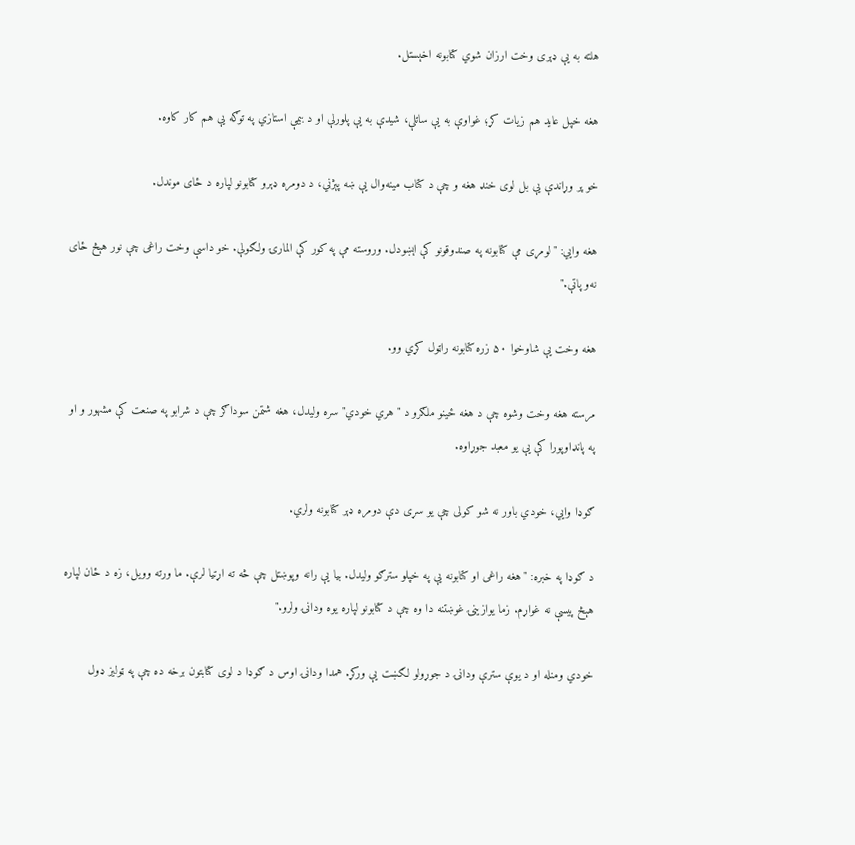هلته به یې ډېری وخت ارزان شوي کتابونه اخېستل.

هغه خپل عاید هم زیات کړ؛ غواوې به یې ساتلې، شیدې به یې پلورلې او د بیمې استازي په توګه یې هم کار کاوه.

خو پر وړاندې یې بل لوی خنډ هغه و چې د کتاب مینه‌وال یې ښه پېژني، د دومره ډېرو کتابونو لپاره د ځای موندل.

هغه وایي: "لومړی مې کتابونه په صندوقونو کې اېښودل. وروسته مې په کور کې المارۍ ولګولې. خو داسې وخت راغی چې نور هېڅ ځای نه‌و پاتې."

هغه وخت یې شاوخوا ۵۰ زره کتابونه راټول کړي وو.

مرسته هغه وخت وشوه چې د هغه ځینو ملګرو د "هري خودي" سره ولیدل، هغه شتمن سوداګر چې د شرابو په صنعت کې مشهور و او په پانډاوپورا کې یې یو معبد جوړاوه.

ګوډا وایي، خودي باور نه‌ شو کولی چې یو سړی دې دومره ډېر کتابونه ولري.

د ګوډا په خبره: "هغه راغی او کتابونه یې په خپلو سترګو ولیدل. بیا یې رانه وپوښتل چې څه ته اړتیا لرې. ما ورته وویل، زه د ځان لپاره هېڅ پیسې نه غواړم. زما یوازینۍ غوښتنه دا وه چې د کتابونو لپاره یوه ودانۍ ولرو."

خودي ومنله او د یوې سترې ودانۍ د جوړولو لګښت یې ورکړ. همدا ودانۍ اوس د ګوډا د لوی کتابتون برخه ده چې په ټولیز ډول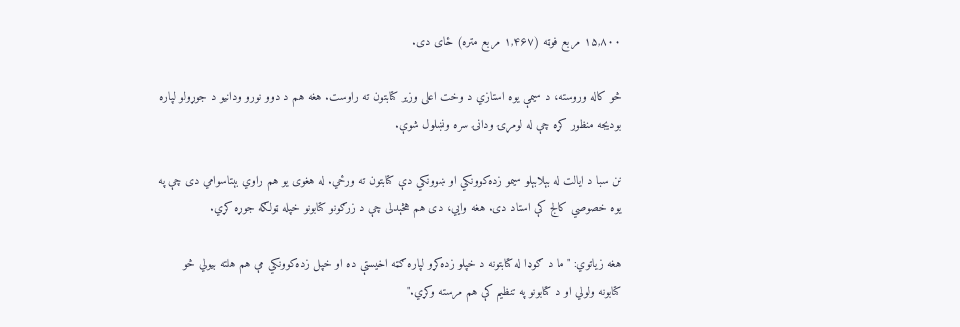۱۵,۸۰۰ مربع فوټه (۱,۴۶۷ مربع متره) ځای دی.

څو کاله وروسته، د سیمې یوه استازي د وخت اعلی وزیر کتابتون ته راوست. هغه هم د دوو نورو ودانیو د جوړولو لپاره بودیجه منظور کړه چې له لومړۍ ودانۍ سره ونښلول شوې.

نن سبا د ایالت له بېلابېلو سیمو زده‌کوونکي او ښوونکي دې کتابتون ته ورځي. له هغوی یو هم راوي بېتاسوامي دی چې په یوه خصوصي کالج کې استاد دی. هغه وایي، دی هم هڅېدلی چې د زرګونو کتابونو خپله ټولګه جوړه کړي.

هغه زیاتوي: "ما د ګوډا له کتابتونه د خپلو زده‌کړو لپاره ګټه اخیستې ده او خپل زده‌کوونکي مې هم هلته بیولي څو کتابونه ولولي او د کتابونو په تنظیم کې هم مرسته وکړي."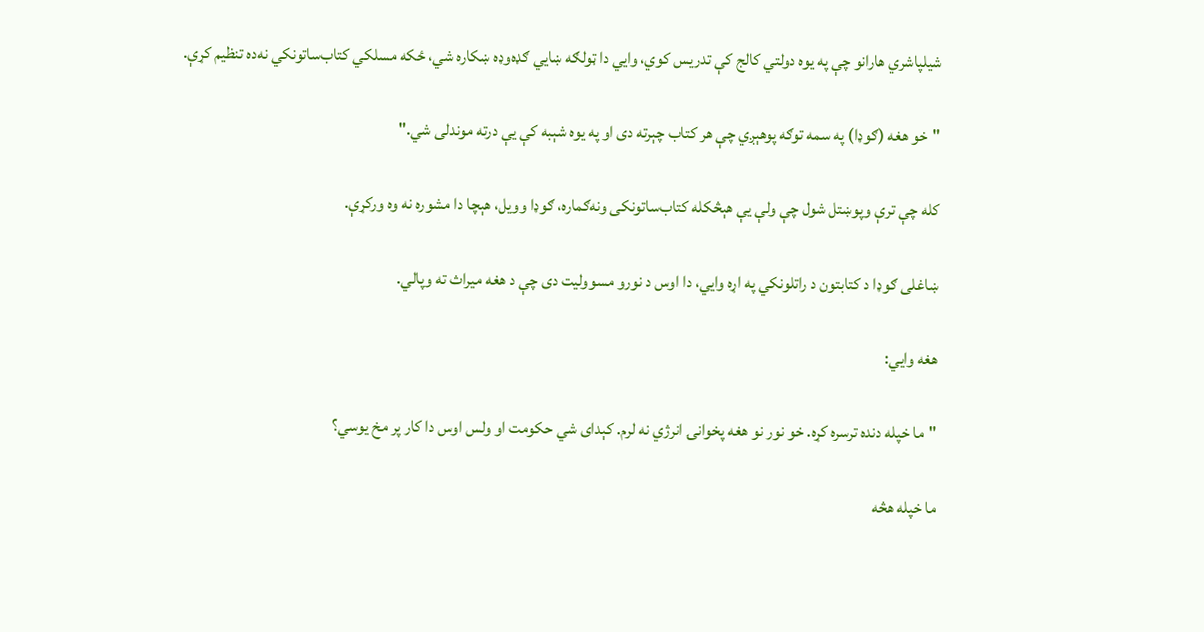شیلپاشري هارانو چې په یوه دولتي کالج کې تدریس کوي، وایي دا ټولګه ښايي ګډه‌وډه ښکاره شي، ځکه مسلکي کتاب‌ساتونکي نه‌ده تنظیم کړې.

"خو هغه (ګوډا) په سمه توګه پوهېږي چې هر کتاب چېرته دی او په یوه شېبه کې یې درته موندلی شي."

کله چې ترې وپوښتل شول چې ولې یې هېڅکله کتاب‌ساتونکی ونه‌ګماره، ګوډا وویل، هېچا دا مشوره نه‌ وه ورکړې.

ښاغلی ګوډا د کتابتون د راتلونکي په اړه وایي، دا اوس د نورو مسوولیت دی چې د هغه میراث ته وپالي.

هغه وایي:

"ما خپله دنده ترسره کړه. خو نور نو هغه پخوانۍ انرژي نه لرم. کېدای شي حکومت او ولس اوس دا کار پر مخ یوسي؟

ما خپله هڅه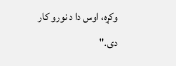وکړه، اوس دا د نورو کار دی."